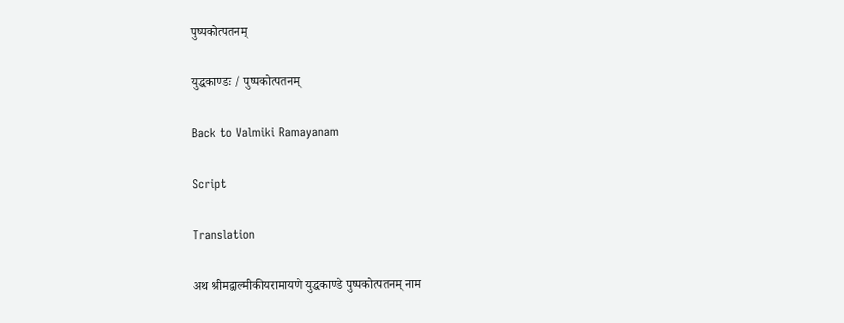पुष्पकोत्पतनम्

युद्धकाण्डः / पुष्पकोत्पतनम्

Back to Valmiki Ramayanam

Script

Translation

अथ श्रीमद्वाल्मीकीयरामायणे युद्धकाण्डे पुष्पकोत्पतनम् नाम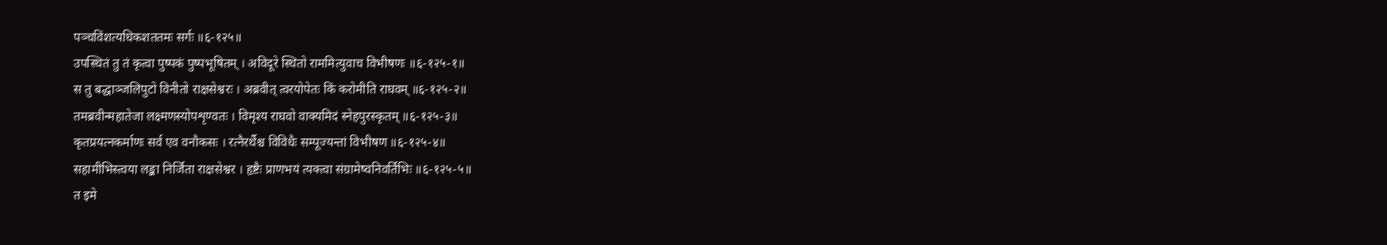पञ्चविंशत्यधिकशततमः सर्गः ॥६-१२५॥
उपस्थितं तु तं कृत्वा पुष्पकं पुष्पभूषितम् । अविदूरे स्थितो राममित्युवाच विभीषणः ॥६-१२५-१॥
स तु बद्धाञ्जलिपुटो विनीतो राक्षसेश्वरः । अब्रवीत् त्वरयोपेतः किं करोमीति राघवम् ॥६-१२५-२॥
तमब्रवीन्महातेजा लक्ष्मणस्योपशृण्वतः । विमृश्य राघवो वाक्यमिदं स्नेहपुरस्कृतम् ॥६-१२५-३॥
कृतप्रयत्नकर्माणः सर्व एव वनौकसः । रत्नैरर्थैश्च विविधैः सम्पूज्यन्तां विभीषण ॥६-१२५-४॥
सहामीभिस्त्वया लङ्का निर्जिता राक्षसेश्वर । हृष्टैः प्राणभयं त्यक्त्वा संग्रामेष्वनिवर्तिभिः ॥६-१२५-५॥
त इमे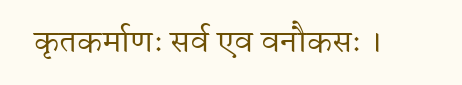कृतकर्माणः सर्व एव वनौकसः ।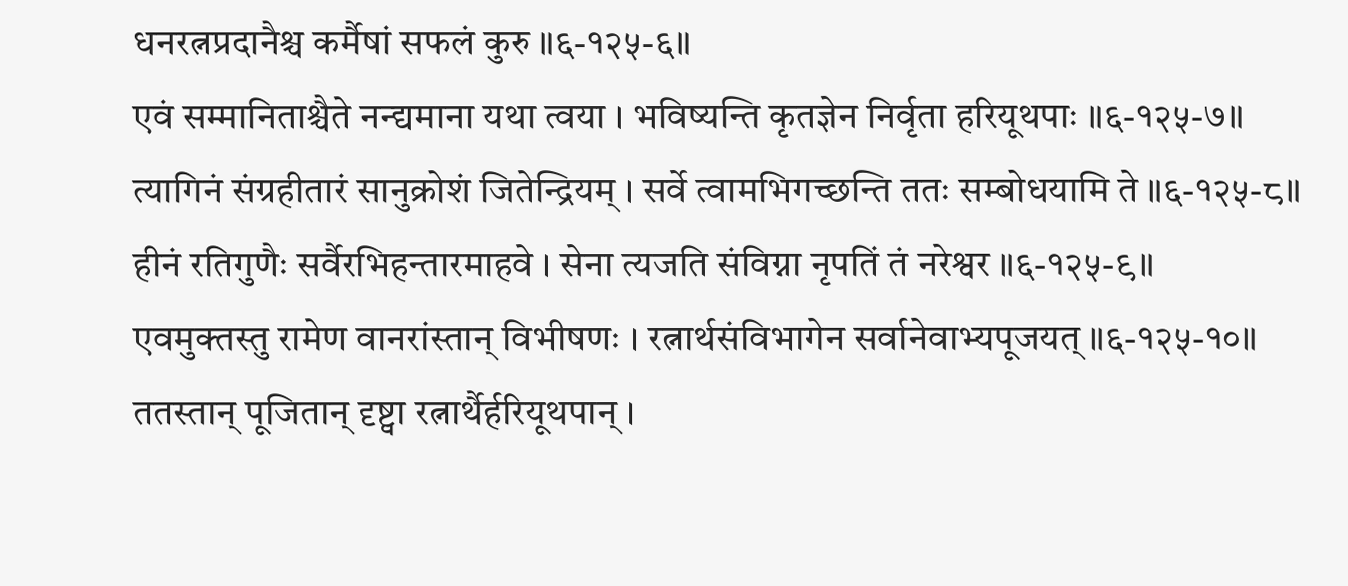धनरत्नप्रदानैश्च कर्मैषां सफलं कुरु ॥६-१२५-६॥
एवं सम्मानिताश्चैते नन्द्यमाना यथा त्वया । भविष्यन्ति कृतज्ञेन निर्वृता हरियूथपाः ॥६-१२५-७॥
त्यागिनं संग्रहीतारं सानुक्रोशं जितेन्द्रियम् । सर्वे त्वामभिगच्छन्ति ततः सम्बोधयामि ते ॥६-१२५-८॥
हीनं रतिगुणैः सर्वैरभिहन्तारमाहवे । सेना त्यजति संविग्ना नृपतिं तं नरेश्वर ॥६-१२५-९॥
एवमुक्तस्तु रामेण वानरांस्तान् विभीषणः । रत्नार्थसंविभागेन सर्वानेवाभ्यपूजयत् ॥६-१२५-१०॥
ततस्तान् पूजितान् दृष्ट्वा रत्नार्थैर्हरियूथपान् ।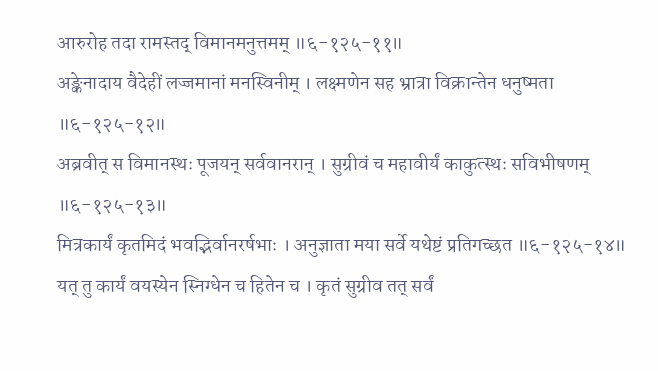आरुरोह तदा रामस्तद् विमानमनुत्तमम् ॥६-१२५-११॥
अङ्केनादाय वैदेहीं लज्जमानां मनस्विनीम् । लक्ष्मणेन सह भ्रात्रा विक्रान्तेन धनुष्मता ॥६-१२५-१२॥
अब्रवीत् स विमानस्थः पूजयन् सर्ववानरान् । सुग्रीवं च महावीर्यं काकुत्स्थः सविभीषणम् ॥६-१२५-१३॥
मित्रकार्यं कृतमिदं भवद्भिर्वानरर्षभाः । अनुज्ञाता मया सर्वे यथेष्टं प्रतिगच्छत ॥६-१२५-१४॥
यत् तु कार्यं वयस्येन स्निग्धेन च हितेन च । कृतं सुग्रीव तत् सर्वं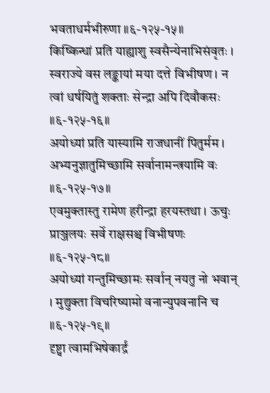भवताधर्मभीरुणा ॥६-१२५-१५॥
किष्किन्धां प्रति याह्याशु स्वसैन्येनाभिसंवृतः । स्वराज्ये वस लङ्कायां मया दत्ते विभीषण । न त्वां धर्षयितुं शक्ताः सेन्द्रा अपि दिवौकसः ॥६-१२५-१६॥
अयोध्यां प्रति यास्यामि राजधानीं पितुर्मम । अभ्यनुज्ञातुमिच्छामि सर्वानामन्त्रयामि वः ॥६-१२५-१७॥
एवमुक्तास्तु रामेण हरीन्द्रा हरयस्तथा । ऊचुः प्राञ्जलयः सर्वे राक्षसश्च विभीषणः ॥६-१२५-१८॥
अयोध्यां गन्तुमिच्छामः सर्वान् नयतु नो भवान् । मुद्युक्ता विचरिष्यामो वनान्युपवनानि च ॥६-१२५-१९॥
दृष्ट्वा त्वामभिषेकार्द्रं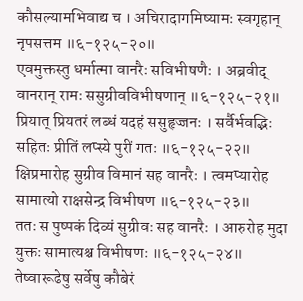कौसल्यामभिवाद्य च । अचिरादागमिष्यामः स्वगृहान् नृपसत्तम ॥६-१२५-२०॥
एवमुक्तस्तु धर्मात्मा वानरैः सविभीषणैः । अब्रवीद् वानरान् रामः ससुग्रीवविभीषणान् ॥६-१२५-२१॥
प्रियात् प्रियतरं लब्धं यदहं ससुहृज्जनः । सर्वैर्भवद्भिः सहितः प्रीतिं लप्स्ये पुरीं गतः ॥६-१२५-२२॥
क्षिप्रमारोह सुग्रीव विमानं सह वानरैः । त्वमप्यारोह सामात्यो राक्षसेन्द्र विभीषण ॥६-१२५-२३॥
ततः स पुष्पकं दिव्यं सुग्रीवः सह वानरैः । आरुरोह मुदा युक्तः सामात्यश्च विभीषणः ॥६-१२५-२४॥
तेष्वारूढेषु सर्वेषु कौबेरं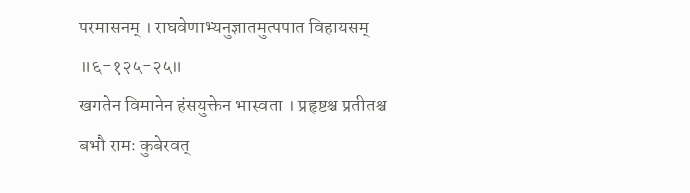परमासनम् । राघवेणाभ्यनुज्ञातमुत्पपात विहायसम् ॥६-१२५-२५॥
खगतेन विमानेन हंसयुक्तेन भास्वता । प्रहृष्टश्च प्रतीतश्च बभौ रामः कुबेरवत्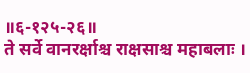॥६-१२५-२६॥
ते सर्वे वानरर्क्षाश्च राक्षसाश्च महाबलाः ।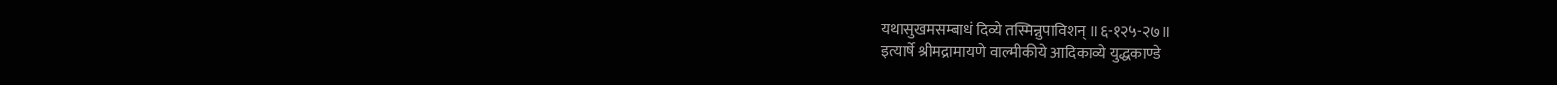यथासुखमसम्बाधं दिव्ये तस्मिन्नुपाविशन् ॥६-१२५-२७॥
इत्यार्षे श्रीमद्रामायणे वाल्मीकीये आदिकाव्ये युद्धकाण्डे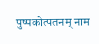पुष्पकोत्पतनम् नाम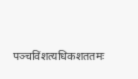पञ्चविंशत्यधिकशततमः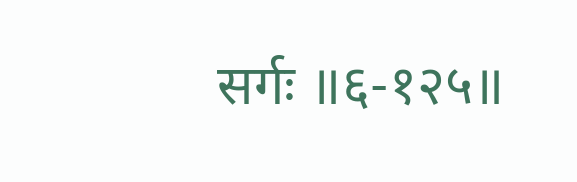सर्गः ॥६-१२५॥